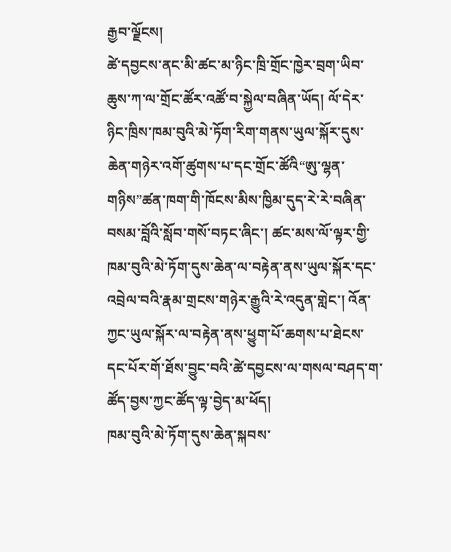རྒྱབ་ལྗོངས།
ཚེ་དབྱངས་ནང་མི་ཚང་མ་ཉིང་ཁྲི་གྲོང་ཁྱེར་བྲག་ཡིབ་ཆུས་ཀ་ལ་གྲོང་ཚོར་འཚོ་བ་སྐྱེལ་བཞིན་ཡོད། ལོ་དེར་ཉིང་ཁྲིས་ཁམ་བུའི་མེ་ཏོག་རིག་གནས་ཡུལ་སྐོར་དུས་ཆེན་གཉེར་འགོ་ཚུགས་པ་དང་གྲོང་ཚོའི“ཨུ་ལྷན་གཉིས”ཚན་ཁག་གི་ཁོངས་མིས་ཁྱིམ་དུད་རེ་རེ་བཞིན་བསམ་བློའི་སློབ་གསོ་བཏང་ཞིང་། ཚང་མས་ལོ་ལྟར་གྱི་ཁམ་བུའི་མེ་ཏོག་དུས་ཆེན་ལ་བརྟེན་ནས་ཡུལ་སྐོར་དང་འབྲེལ་བའི་རྣམ་གྲངས་གཉེར་རྒྱུའི་རེ་འདུན་གླེང་། འོན་ཀྱང་ཡུལ་སྐོར་ལ་བརྟེན་ནས་ཕྱུག་པོ་ཆགས་པ་ཐེངས་དང་པོར་གོ་ཐོས་བྱུང་བའི་ཚེ་དབྱངས་ལ་གསལ་བཤད་ག་ཚོད་བྱས་ཀྱང་ཚོད་ལྟ་བྱེད་མ་ཕོད།
ཁམ་བུའི་མེ་ཏོག་དུས་ཆེན་སྐབས་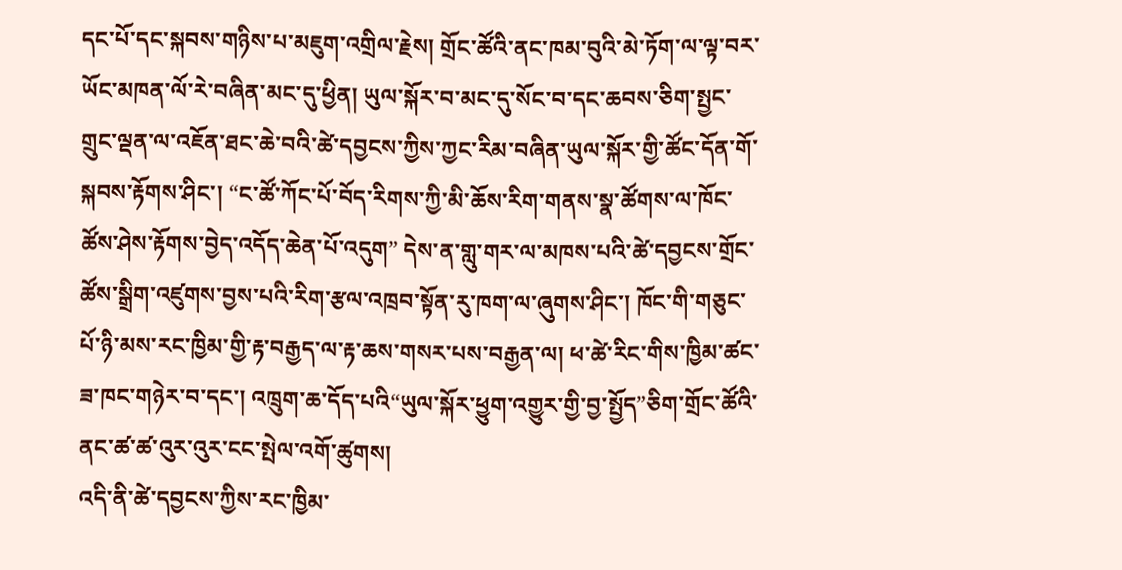དང་པོ་དང་སྐབས་གཉིས་པ་མཇུག་འགྲིལ་རྗེས། གྲོང་ཚོའི་ནང་ཁམ་བུའི་མེ་ཏོག་ལ་ལྟ་བར་ཡོང་མཁན་ལོ་རེ་བཞིན་མང་དུ་ཕྱིན། ཡུལ་སྐོར་བ་མང་དུ་སོང་བ་དང་ཆབས་ཅིག་སྤྱང་གྲུང་ལྡན་ལ་འཇོན་ཐང་ཆེ་བའི་ཚེ་དབྱངས་ཀྱིས་ཀྱང་རིམ་བཞིན་ཡུལ་སྐོར་གྱི་ཚོང་དོན་གོ་སྐབས་རྟོགས་ཤིང་། “ང་ཚོ་ཀོང་པོ་བོད་རིགས་ཀྱི་མི་ཆོས་རིག་གནས་སྣ་ཚོགས་ལ་ཁོང་ཚོས་ཤེས་རྟོགས་བྱེད་འདོད་ཆེན་པོ་འདུག” དེས་ན་གླུ་གར་ལ་མཁས་པའི་ཚེ་དབྱངས་གྲོང་ཚོས་སྒྲིག་འཛུགས་བྱས་པའི་རིག་རྩལ་འཁྲབ་སྟོན་རུ་ཁག་ལ་ཞུགས་ཤིང་། ཁོང་གི་གཅུང་པོ་ཉི་མས་རང་ཁྱིམ་གྱི་རྟ་བརྒྱད་ལ་རྟ་ཆས་གསར་པས་བརྒྱན་ལ། ཕ་ཚེ་རིང་གིས་ཁྱིམ་ཚང་ཟ་ཁང་གཉེར་བ་དང་། འཁྲུག་ཆ་དོད་པའི“ཡུལ་སྐོར་ཕྱུག་འགྱུར་གྱི་བྱ་སྤྱོད”ཅིག་གྲོང་ཚོའི་ནང་ཚ་ཚ་འུར་འུར་ངང་སྤེལ་འགོ་ཚུགས།
འདི་ནི་ཚེ་དབྱངས་ཀྱིས་རང་ཁྱིམ་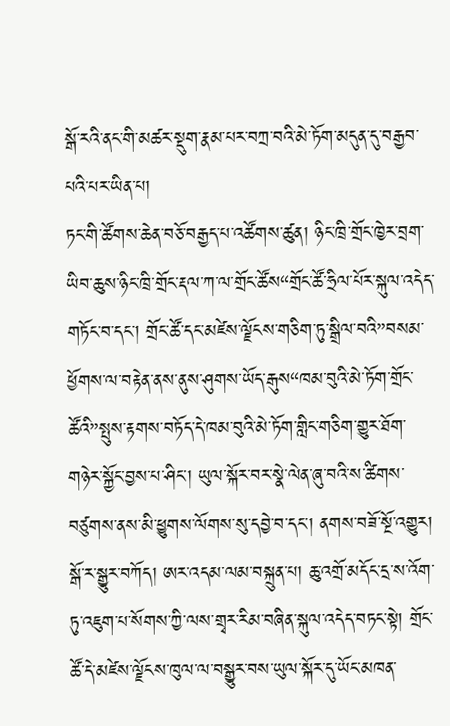སྒོ་རའི་ནང་གི་མཚར་སྡུག་རྣམ་པར་བཀྲ་བའི་མེ་ཏོག་མདུན་དུ་བརྒྱབ་པའི་པར་ཡིན་པ།
ཏང་གི་ཚོགས་ཆེན་བཅོ་བརྒྱད་པ་འཚོགས་ཚུན། ཉིང་ཁྲི་གྲོང་ཁྱེར་བྲག་ཡིབ་ཆུས་ཉིང་ཁྲི་གྲོང་རྡལ་ཀ་ལ་གྲོང་ཚོས“གྲོང་ཚོ་ཧྲིལ་པོར་སྐུལ་འདེད་གཏོང་བ་དང་། གྲོང་ཚོ་དང་མཛེས་ལྗོངས་གཅིག་ཏུ་སྒྲིལ་བའི”བསམ་ཕྱོགས་ལ་བརྟེན་ནས་ནུས་ཤུགས་ཡོད་རྒུས“ཁམ་བུའི་མེ་ཏོག་གྲོང་ཚོའི”སྤུས་རྟགས་བཏོད་དེ་ཁམ་བུའི་མེ་ཏོག་གླིང་གཅིག་གྱུར་ཐོག་གཉེར་སྐྱོང་བྱས་པ་ཤིང་། ཡུལ་སྐོར་བར་སྣེ་ལེན་ཞུ་བའི་ས་ཚིགས་བཙུགས་ནས་མི་ཕྱུགས་ལོགས་སུ་དབྱེ་བ་དང་། ནགས་བཟོ་སྔོ་འགྱུར། སྒོ་ར་སྒྱུར་བཀོད། ཨར་འདམ་ལམ་བསྐྲུན་པ། ཆུ་འགྲོ་མདོང་དྲ་ས་འོག་ཏུ་འཇུག་པ་སོགས་ཀྱི་ལས་གྲྭར་རིམ་བཞིན་སྐུལ་འདེད་བཏང་སྟེ། གྲོང་ཚོ་དེ་མཛེས་ལྗོངས་ཁུལ་ལ་བསྒྱུར་བས་ཡུལ་སྐོར་དུ་ཡོང་མཁན་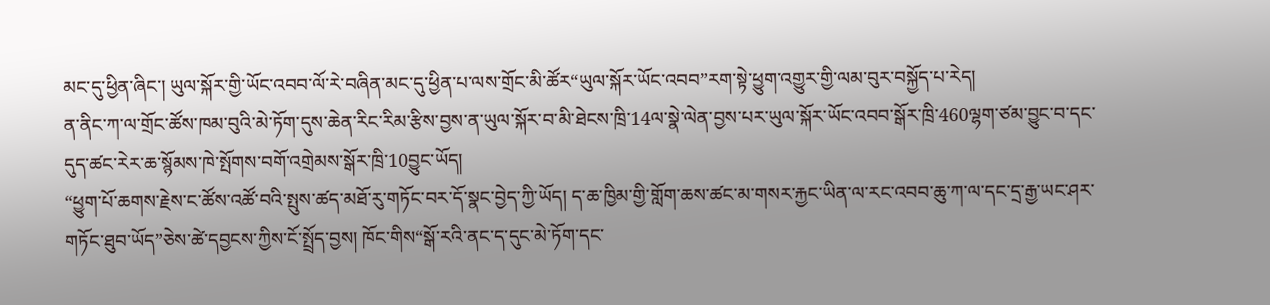མང་དུ་ཕྱིན་ཞིང་། ཡུལ་སྐོར་གྱི་ཡོང་འབབ་ལོ་རེ་བཞིན་མང་དུ་ཕྱིན་པ་ལས་གྲོང་མི་ཚོར“ཡུལ་སྐོར་ཡོང་འབབ”རག་སྟེ་ཕྱུག་འགྱུར་གྱི་ལམ་བུར་བསྐྱོད་པ་རེད།
ན་ནིང་ཀ་ལ་གྲོང་ཚོས་ཁམ་བུའི་མེ་ཏོག་དུས་ཆེན་རིང་རིམ་རྩིས་བྱས་ན་ཡུལ་སྐོར་བ་མི་ཐེངས་ཁྲི་14ལ་སྣེ་ལེན་བྱས་པར་ཡུལ་སྐོར་ཡོང་འབབ་སྒོར་ཁྲི་460ལྷག་ཙམ་བྱུང་བ་དང་དུད་ཚང་རེར་ཆ་སྙོམས་ཁེ་སྤོགས་བགོ་འགྲེམས་སྒོར་ཁྲི་10བྱུང་ཡོད།
“ཕྱུག་པོ་ཆགས་རྗེས་ང་ཚོས་འཚོ་བའི་སྤུས་ཚད་མཐོ་རུ་གཏོང་བར་དོ་སྣང་བྱེད་ཀྱི་ཡོད། ད་ཆ་ཁྱིམ་གྱི་གློག་ཆས་ཚང་མ་གསར་རྐྱང་ཡིན་ལ་རང་འབབ་ཆུ་ཀ་ལ་དང་དྲ་རྒྱ་ཡང་ཤར་གཏོང་ཐུབ་ཡོད”ཅེས་ཚེ་དབྱངས་ཀྱིས་ངོ་སྤྲོད་བྱས། ཁོང་གིས“སྒོ་རའི་ནང་ད་དུང་མེ་ཏོག་དང་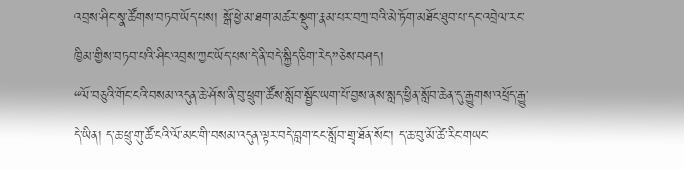འབྲས་ཤིང་སྣ་ཚོགས་བཏབ་ཡོད་པས། སྒོ་ཕྱེ་མ་ཐག་མཚར་སྡུག་རྣམ་པར་བཀྲ་བའི་མེ་ཏོག་མཐོང་ཐུབ་པ་དང་འབྲེལ་རང་ཁྱིམ་གྱིས་བཏབ་པའི་ཤིང་འབྲས་ཀྱང་ཡོད་པས་དེ་ནི་བདེ་སྐྱིད་ཅིག་རེད”ཅེས་བཤད།
“ལོ་བཅུའི་གོང་ངའི་བསམ་འདུན་ཆེ་ཤོས་ནི་བུ་ཕྲུག་ཚོས་སློབ་སྦྱོང་ཡག་པོ་བྱས་ནས་སླད་ཕྱིན་སློབ་ཆེན་དུ་རྒྱུགས་འཕྲོད་རྒྱུ་དེ་ཡིན། ད་ཆ་ཕྲུ་གུ་ཚོ་ངའི་ལོ་མང་གི་བསམ་འདུན་ལྟར་བདེ་བླག་ངང་སློབ་གྲྭ་ཐོན་སོང་། ད་ཆ་བུ་མོ་ཚེ་རིང་གཡང་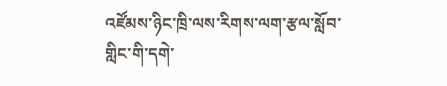འཛོམས་ཉིང་ཁྲི་ལས་རིགས་ལག་རྩལ་སློབ་གླིང་གི་དགེ་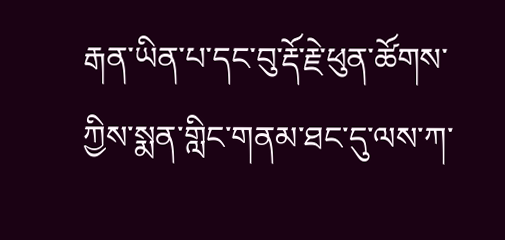རྒན་ཡིན་པ་དང་བུ་རྡོ་རྗེ་ཕུན་ཚོགས་ཀྱིས་སྨན་གླིང་གནམ་ཐང་དུ་ལས་ཀ་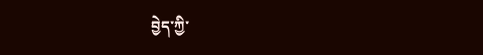བྱེད་ཀྱི་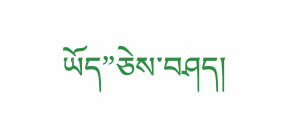ཡོད”ཅེས་བཤད།